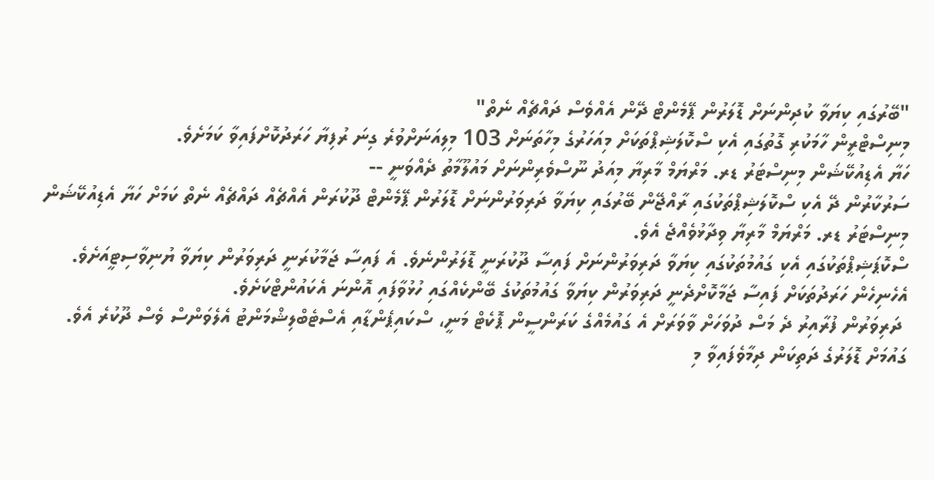"ބޭރުގައި ކިޔަވާ ކުދިންނަށް ޑޮލަރުން ޕޭމެންޓް ދޭން އެއްވެސް ދައްޗެއް ނެތް"
މިނިސްޓްރީން ހާމަކުރި ގޮތުގައި އެކި ސްކޮލަޝިޕްތަކަށް މިއަހަރުގެ މިހާތަނަށް 103 މިލިއަނަށްވުރެ ގިނަ ރުފިޔާ ހަރަދުކޮށްފައިވާ ކަމަށެވެ.
ހަޔާ އެޑިއުކޭޝަން މިނިސްޓަރު ޑރ. މަރްޔަމް މާރިޔާ މިއަދު ނޫސްވެރިންނަށް މައުލޫމާތު ދެއްވަނީ --
ސަރުކާރުން ދޭ އެކި ސްކޮލަޝިޕްތަކުގައި ރާއްޖޭން ބޭރުގައި ކިޔަވާ ދަރިވަރުންނަށް ޑޮލަރުން ޕޭމެންޓް ދޫކުރަން އެއްޗެއް ދައްޗެއް ނެތް ކަމަށް ހަޔާ އެޑިއުކޭޝަން މިނިސްޓަރު ޑރ. މަރްޔަމް މާރިޔާ ވިދާޅުވެއްޖެ އެވެ.
ސްކޮޕަޝިޕްތަކުގައި އެކި ގައުމުތަކުގައި ކިޔަވާ ދަރިވަރުންނަށް ފައިސާ ދޫކުރަނީ ޑޮލަރުންނެވެ. އެ ފައިސާ ޖަމާކުރަނީ ދަރިވަރުން ކިޔަވާ ޔުނިވާސިޓީއަށެވެ. އެހެނިހެން ހަރަދުތަކަށް ފައިސާ ޖަމާކޮށްދެނީ ދަރިވަރުން ކިޔަވާ ގައުމުތަކުގެ ބޭންކެއްގައި ހުޅުވާފައި އޮންނަ އެކައުންޓްކަށެވެ.
 ދަރިވަރުން ފުރާއިރު ދެ މަސް ދުވަހަށް ވާވަރަށް އެ ގައުމެއްގެ ކަރަންސީން ޕޮކެޓް މަނީ، ސްކައިޕެންޑާއި އެސްޓެބްލިޝްމަންޓު އެލެވަންސް ވެސް ދޫކުރެ އެވެ.
ގައުމަށް ޑޮލަރުގެ ދަތިކަން ދިމާވެފައިވާ މި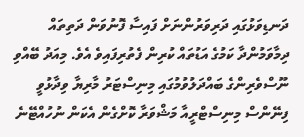ދަނޑިވަޅުގައި ދަރިވަރުންނަށް ފައިސާ ފޮނުވަން ދަތިތައް ދިމާވަމުންދާ ކަމުގެ އަޑުތައް ކުރިން ފެތުރިފައިވެ އެވެ. މިއަދު ބޭއްވި ނޫސްވެރިންގެ ބައްދަލުވުމުގައި މިނިސްޓަރު މާރިޔާ ވިދާޅުވީ ފިނޭންސް މިނިސްޓްރީއާ މަޝްވަރާ ކޮށްގެން އެކަން ނުހުއްޓޭނެ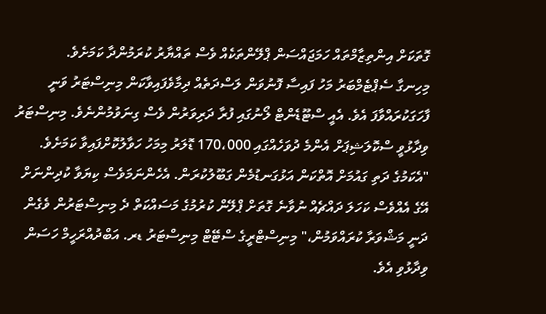ގޮތަކަށް އިންތިޒާމްތައް ހަމަޖައްސަން ޕްލޭންތަކެއް ވެސް ތައްޔާރު ކުރަމުންދާ ކަމަށެވެ.
މިހިނގާ ސެޕްޓެމްބަރު މަހު ފައިސާ ފޮނުވަން ލަސްދަތެއް ދިމާވެފައިވާކަން މިނިސްޓަރު ވަނީ ފާހަގަކުރައްވާފަ އެވެ. އެއީ ސްޓޫޑެންޓް ލޯނުގައި ފުރާ ދަރިވަރުން ވެސް ގިނަވުމުންނެވެ. މިނިސްޓަރު ވިދާޅުވީ ސްކޮލަޝިޕަށް އެންމެ ދުވަހެއްގައި 170،000 ޑޮލަރު މިމަހު ހަވާލުކޮށްފައިވާ ކަމަށެވެ.
"އެކަމުގެ ދަތި ގައުމަށް އޮތްކަން އަޅުގަނޑުމެން ގަބޫލުކުރަން. އެހެންނަމަވެސް ކިޔަވާ ކުދިންނަށް އޭގެ އެއްވެސް ކަހަލަ ދައްޗެއް ނުވާނެ ގޮތަށް ޕްލޭން ކުރުމުގެ މަސައްކަތް ދެ މިނިސްޓަރުން ވެގެން ދަނީ މަޝްވަރާ ކުރައްވަމުން،" މިނިސްޓްރީގެ ސްޓޭޓް މިނިސްޓަރު ޑރ. އަބްދުއްރަހީމް ހަސަން ވިދާޅުވި އެވެ.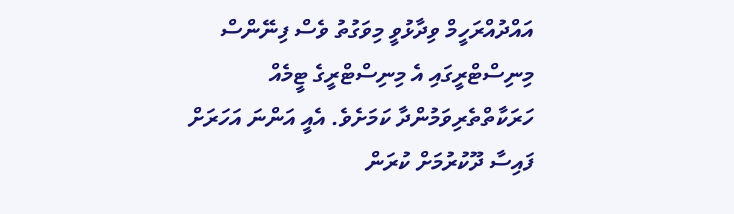އައްދުއްރަހީމް ވިދާޅުވީ މިވަގުތު ވެސް ފިނޭންސް މިނިސްޓްރީގައި އެ މިނިސްޓްރީގެ ޓީމެއް ހަރަކާތްތެރިވަމުންދާ ކަމަށެވެ. އެއީ އަންނަ އަހަރަށް ފައިސާ ދޫކުރުމަށް ކުރަން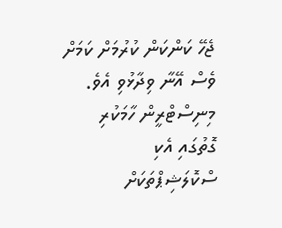ޖެހޭ ކަންކަން ކުރުމަށް ކަމަށް ވެސް އޭނާ ވިދާޅުވި އެވެ.
މިނިސްޓްރީން ހާމަކުރި ގޮތުގައި އެކި ސްކޮލަޝިޕްތަކަށް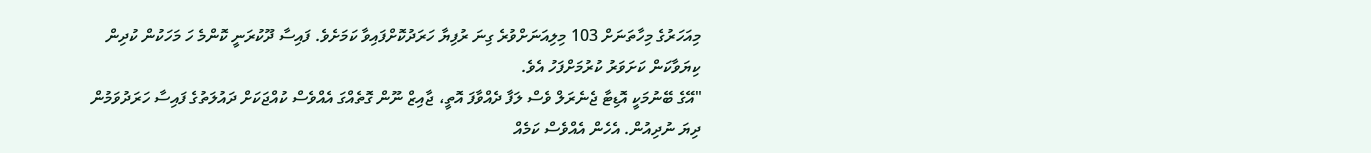މިއަހަރުގެ މިހާތަނަށް 103 މިލިއަނަށްވުރެ ގިނަ ރުފިޔާ ހަރަދުކޮށްފައިވާ ކަމަށެވެ. ފައިސާ ދޫކުރަނީ ކޮންމެ ހަ މަހަކުން ކުދިން ކިޔަވާކަން ކަށަވަރު ކުރުމަށްފަހު އެވެ.
"އޭގެ ބޭނުމަކީ އޮޑިޓާ ޖެނެރަލް ވެސް ލަފާ ދެއްވާފަ އޮތީ، ޖާއިޒް ނޫން ގޮތެއްގަ އެއްވެސް ކުއްޖަކަށް ދައުލަތުގެ ފައިސާ ހަރަދުވަމުން ދިޔަ ނުދިއުން. އެހެން އެއްވެސް ކަމެއް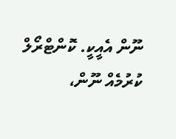ނޫން އެއީކީ. ކޮންޓްރޯލް ކުރުމެއް ނޫން،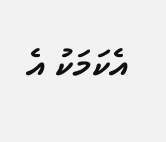އެކަމަކު އެ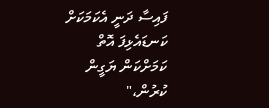ފައިސާ ދަނީ އެކަމަކަށް ކަނޑައެޅިފަ އޮތް ކަމަށްކަން ޔަގީން ކުރުން،"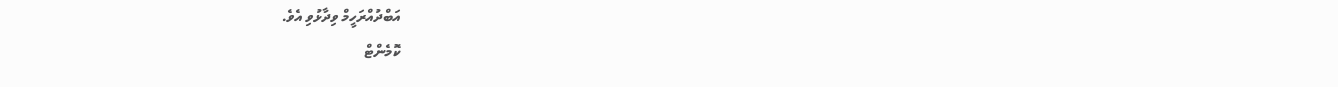އަބްދުއްރަހީމް ވިދާޅުވި އެވެ.
ކޮމެންޓް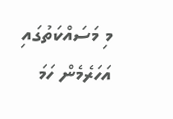މި މަސައްކަތުގައި އަހަރެމެން ހަމަ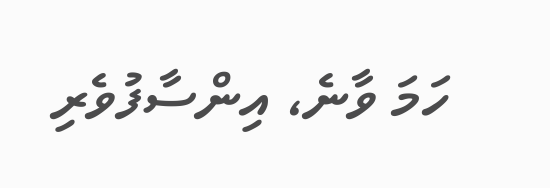ހަމަ ވާނެ، އިންސާފުވެރި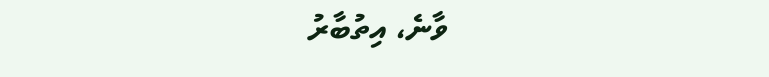ވާނެ، އިތުބާރު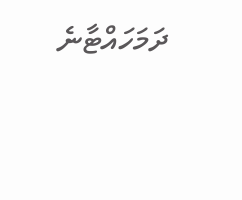ދަމަހައްޓާނެ